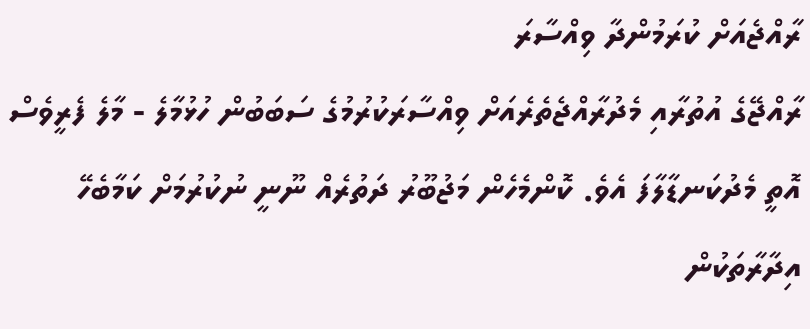ރާއްޖެއަށް ކުރަމުންދާ ވިއްސާރަ
ރާއްޖޭގެ އުތުރާއި މެދުރާއްޖެތެރެއަށް ވިއްސާރަކުރުމުގެ ސަބަބުން ހުޅުމާލެ - މާލެ ފެރީވެސް އޮތީ މެދުކަނޑާލާފަ އެވެ. ކޮންމެހެން މަޖުބޫރު ދަތުރެއް ނޫނީ ނުކުރުމަށް ކަމާބެހޭ އިދާރާތަކުން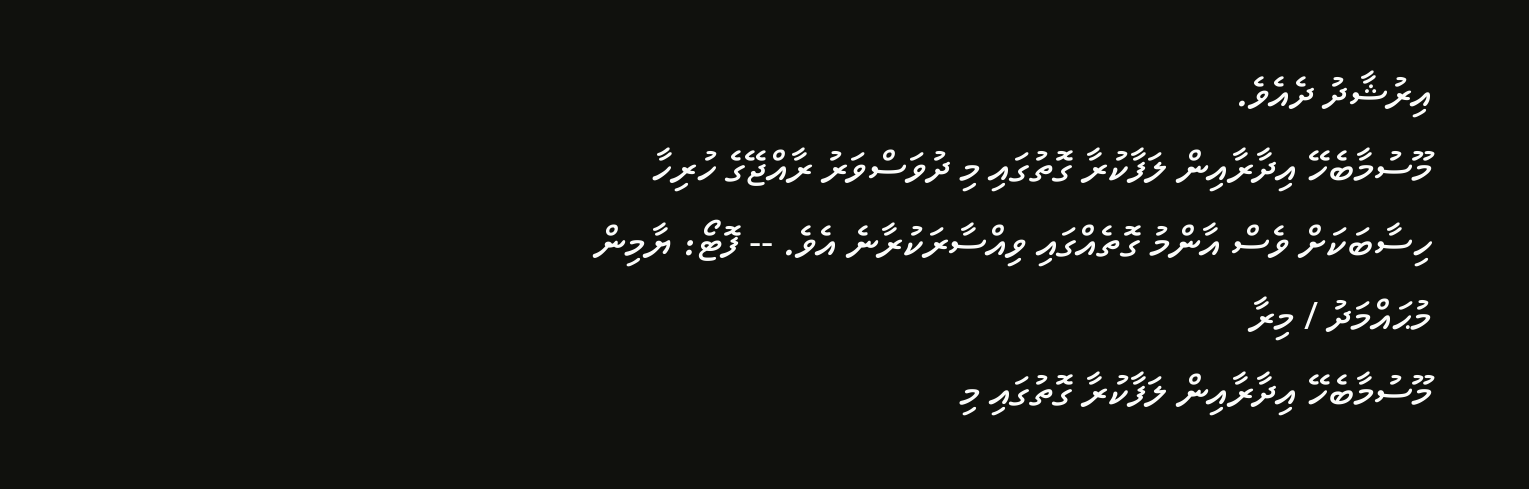އިރުޝާދު ދެއެވެ.
މޫސުމާބެހޭ އިދާރާއިން ލަފާކުރާ ގޮތުގައި މި ދުވަސްވަރު ރާއްޖޭގެ ހުރިހާ ހިސާބަކަށް ވެސް އާންމު ގޮތެއްގައި ވިއްސާރަކުރާނެ އެވެ. -- ފޮޓޯ: ޔާމިން މުޙައްމަދު / މިރާ
މޫސުމާބެހޭ އިދާރާއިން ލަފާކުރާ ގޮތުގައި މި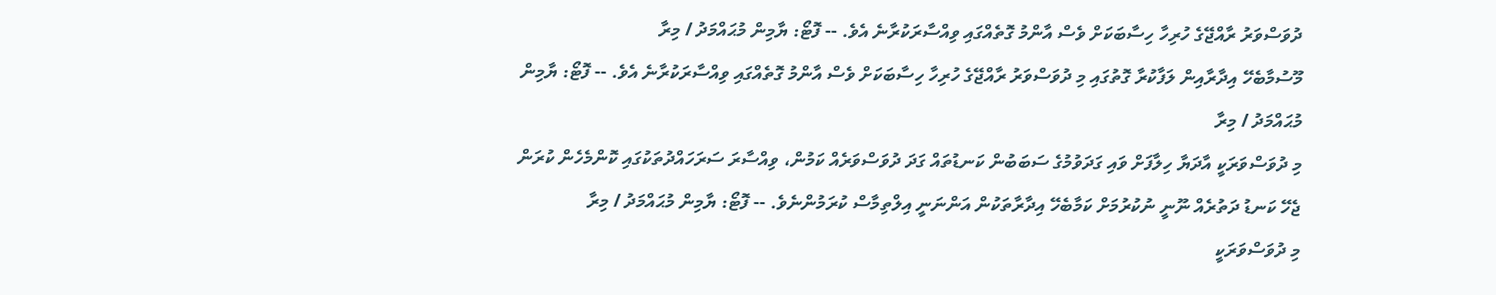ދުވަސްވަރު ރާއްޖޭގެ ހުރިހާ ހިސާބަކަށް ވެސް އާންމު ގޮތެއްގައި ވިއްސާރަކުރާނެ އެވެ. -- ފޮޓޯ: ޔާމިން މުޙައްމަދު / މިރާ
މޫސުމާބެހޭ އިދާރާއިން ލަފާކުރާ ގޮތުގައި މި ދުވަސްވަރު ރާއްޖޭގެ ހުރިހާ ހިސާބަކަށް ވެސް އާންމު ގޮތެއްގައި ވިއްސާރަކުރާނެ އެވެ. -- ފޮޓޯ: ޔާމިން މުޙައްމަދު / މިރާ
މި ދުވަސްވަރަކީ އާދަޔާ ހިލާފަށް ވައި ގަދަވުމުގެ ސަބަބުން ކަނޑުތައް ގަދަ ދުވަސްވަރެއް ކަމުން، ވިއްސާރަ ސަރަހައްދުތަކުގައި ކޮންމެހެން ކުރަން ޖެހޭ ކަނޑު ދަތުރެއް ނޫނީ ނުކުރުމަށް ކަމާބެހޭ އިދާރާތަކުން އަންނަނީ އިލްތިމާސް ކުރަމުންނެވެ. -- ފޮޓޯ: ޔާމިން މުޙައްމަދު / މިރާ
މި ދުވަސްވަރަކީ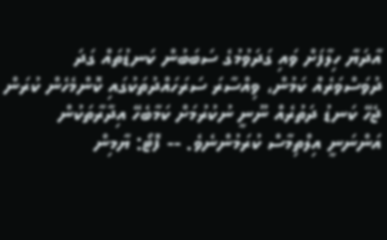އާދަޔާ ހިލާފަށް ވައި ގަދަވުމުގެ ސަބަބުން ކަނޑުތައް ގަދަ ދުވަސްވަރެއް ކަމުން، ވިއްސާރަ ސަރަހައްދުތަކުގައި ކޮންމެހެން ކުރަން ޖެހޭ ކަނޑު ދަތުރެއް ނޫނީ ނުކުރުމަށް ކަމާބެހޭ އިދާރާތަކުން އަންނަނީ އިލްތިމާސް ކުރަމުންނެވެ. -- ފޮޓޯ: ޔާމިން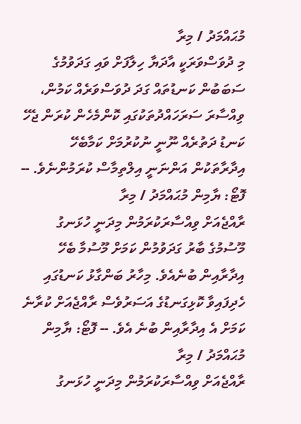މުޙައްމަދު / މިރާ
މި ދުވަސްވަރަކީ އާދަޔާ ހިލާފަށް ވައި ގަދަވުމުގެ ސަބަބުން ކަނޑުތައް ގަދަ ދުވަސްވަރެއް ކަމުން، ވިއްސާރަ ސަރަހައްދުތަކުގައި ކޮންމެހެން ކުރަން ޖެހޭ ކަނޑު ދަތުރެއް ނޫނީ ނުކުރުމަށް ކަމާބެހޭ އިދާރާތަކުން އަންނަނީ އިލްތިމާސް ކުރަމުންނެވެ. -- ފޮޓޯ: ޔާމިން މުޙައްމަދު / މިރާ
ރާއްޖެއަށް ވިއްސާރަކުރަމުން މިދަނީ ހުޅަނގު މޫސުމުގެ ބާރު ގަދަވުމުން ކަމަށް މޫސުމާ ބެހޭ އިދާރާއިން ބުނެއެވެ. މިހާރު ބަންގާޅު ކަނޑުގައި ހެދިފައިވާ ކޮޅިގަނޑުގެ އަސަރުވެސް ރާއްޖެއަށް ކުރާނެ ކަމަށް އެ އިދާރާއިން ބުނެ އެވެ. -- ފޮޓޯ: ޔާމިން މުޙައްމަދު / މިރާ
ރާއްޖެއަށް ވިއްސާރަކުރަމުން މިދަނީ ހުޅަނގު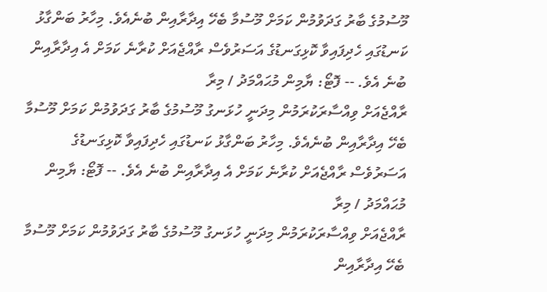މޫސުމުގެ ބާރު ގަދަވުމުން ކަމަށް މޫސުމާ ބެހޭ އިދާރާއިން ބުނެއެވެ. މިހާރު ބަންގާޅު ކަނޑުގައި ހެދިފައިވާ ކޮޅިގަނޑުގެ އަސަރުވެސް ރާއްޖެއަށް ކުރާނެ ކަމަށް އެ އިދާރާއިން ބުނެ އެވެ. -- ފޮޓޯ: ޔާމިން މުޙައްމަދު / މިރާ
ރާއްޖެއަށް ވިއްސާރަކުރަމުން މިދަނީ ހުޅަނގު މޫސުމުގެ ބާރު ގަދަވުމުން ކަމަށް މޫސުމާ ބެހޭ އިދާރާއިން ބުނެއެވެ. މިހާރު ބަންގާޅު ކަނޑުގައި ހެދިފައިވާ ކޮޅިގަނޑުގެ އަސަރުވެސް ރާއްޖެއަށް ކުރާނެ ކަމަށް އެ އިދާރާއިން ބުނެ އެވެ. -- ފޮޓޯ: ޔާމިން މުޙައްމަދު / މިރާ
ރާއްޖެއަށް ވިއްސާރަކުރަމުން މިދަނީ ހުޅަނގު މޫސުމުގެ ބާރު ގަދަވުމުން ކަމަށް މޫސުމާ ބެހޭ އިދާރާއިން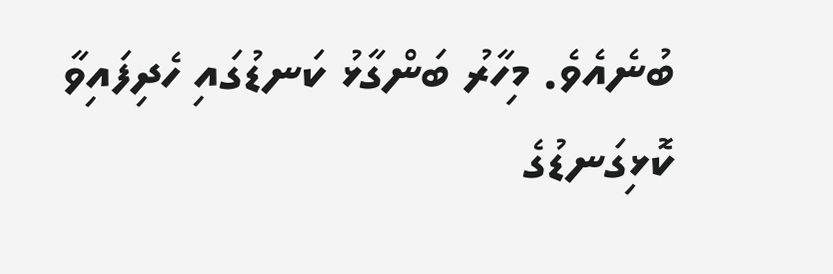ބުނެއެވެ. މިހާރު ބަންގާޅު ކަނޑުގައި ހެދިފައިވާ ކޮޅިގަނޑުގެ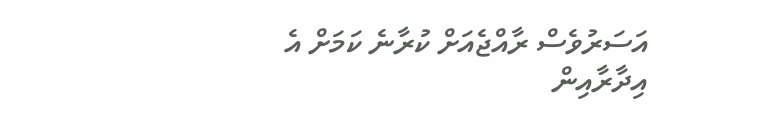އަސަރުވެސް ރާއްޖެއަށް ކުރާނެ ކަމަށް އެ އިދާރާއިން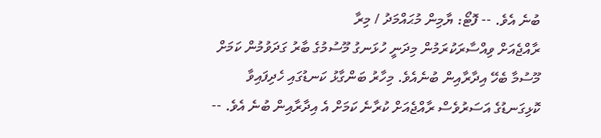ބުނެ އެވެ. -- ފޮޓޯ: ޔާމިން މުޙައްމަދު / މިރާ
ރާއްޖެއަށް ވިއްސާރަކުރަމުން މިދަނީ ހުޅަނގު މޫސުމުގެ ބާރު ގަދަވުމުން ކަމަށް މޫސުމާ ބެހޭ އިދާރާއިން ބުނެއެވެ. މިހާރު ބަންގާޅު ކަނޑުގައި ހެދިފައިވާ ކޮޅިގަނޑުގެ އަސަރުވެސް ރާއްޖެއަށް ކުރާނެ ކަމަށް އެ އިދާރާއިން ބުނެ އެވެ. --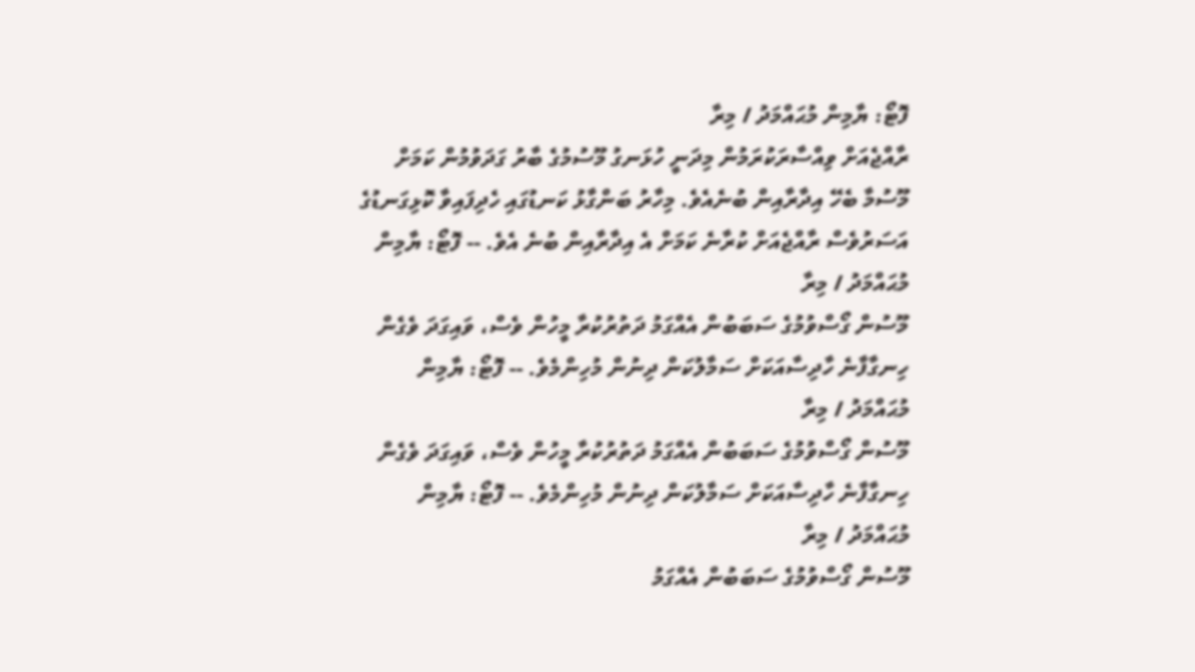ފޮޓޯ: ޔާމިން މުޙައްމަދު / މިރާ
ރާއްޖެއަށް ވިއްސާރަކުރަމުން މިދަނީ ހުޅަނގު މޫސުމުގެ ބާރު ގަދަވުމުން ކަމަށް މޫސުމާ ބެހޭ އިދާރާއިން ބުނެއެވެ. މިހާރު ބަންގާޅު ކަނޑުގައި ހެދިފައިވާ ކޮޅިގަނޑުގެ އަސަރުވެސް ރާއްޖެއަށް ކުރާނެ ކަމަށް އެ އިދާރާއިން ބުނެ އެވެ. -- ފޮޓޯ: ޔާމިން މުޙައްމަދު / މިރާ
މޫސުން ގޯސްވުމުގެ ސަބަބުން އެއްގަމު ދަތުރުކުރާ މީހުން ވެސް، ވައިގަދަ ވެގެން ހިނގާފާނެ ހާދިސާއަކަށް ސަމާލުކަން ދިނުން މުހިންމެވެ. -- ފޮޓޯ: ޔާމިން މުޙައްމަދު / މިރާ
މޫސުން ގޯސްވުމުގެ ސަބަބުން އެއްގަމު ދަތުރުކުރާ މީހުން ވެސް، ވައިގަދަ ވެގެން ހިނގާފާނެ ހާދިސާއަކަށް ސަމާލުކަން ދިނުން މުހިންމެވެ. -- ފޮޓޯ: ޔާމިން މުޙައްމަދު / މިރާ
މޫސުން ގޯސްވުމުގެ ސަބަބުން އެއްގަމު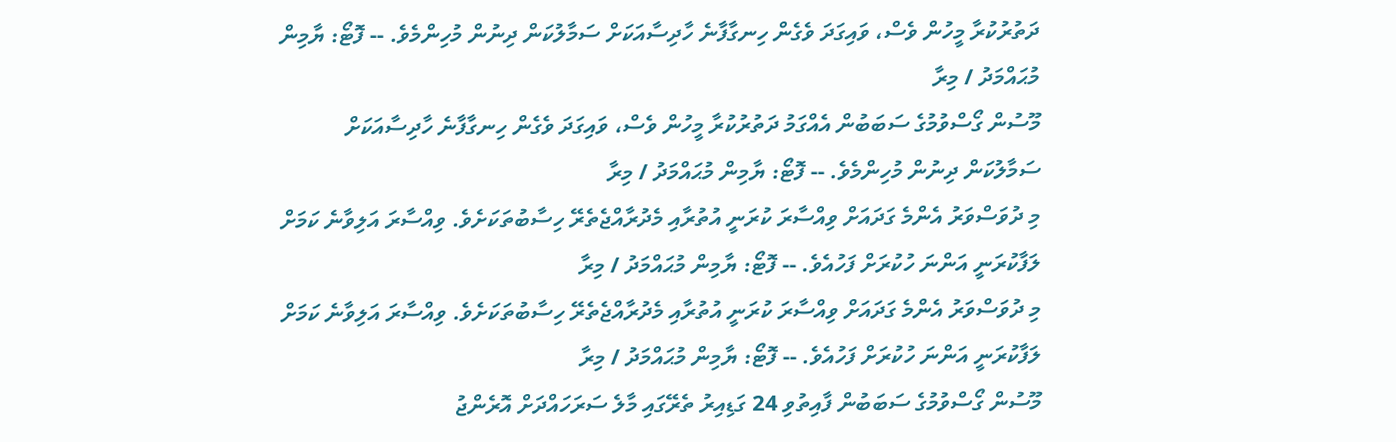ދަތުރުކުރާ މީހުން ވެސް، ވައިގަދަ ވެގެން ހިނގާފާނެ ހާދިސާއަކަށް ސަމާލުކަން ދިނުން މުހިންމެވެ. -- ފޮޓޯ: ޔާމިން މުޙައްމަދު / މިރާ
މޫސުން ގޯސްވުމުގެ ސަބަބުން އެއްގަމު ދަތުރުކުރާ މީހުން ވެސް، ވައިގަދަ ވެގެން ހިނގާފާނެ ހާދިސާއަކަށް ސަމާލުކަން ދިނުން މުހިންމެވެ. -- ފޮޓޯ: ޔާމިން މުޙައްމަދު / މިރާ
މި ދުވަސްވަރު އެންމެ ގަދައަށް ވިއްސާރަ ކުރަނީ އުތުރާއި މެދުރާއްޖެތެރޭ ހިސާބުތަކަށެވެ. ވިއްސާރަ އަލިވާނެ ކަމަށް ލަފާކުރަނީ އަންނަ ހުކުރަށް ފަހުއެވެ. -- ފޮޓޯ: ޔާމިން މުޙައްމަދު / މިރާ
މި ދުވަސްވަރު އެންމެ ގަދައަށް ވިއްސާރަ ކުރަނީ އުތުރާއި މެދުރާއްޖެތެރޭ ހިސާބުތަކަށެވެ. ވިއްސާރަ އަލިވާނެ ކަމަށް ލަފާކުރަނީ އަންނަ ހުކުރަށް ފަހުއެވެ. -- ފޮޓޯ: ޔާމިން މުޙައްމަދު / މިރާ
މޫސުން ގޯސްވުމުގެ ސަބަބުން ފާއިތުވި 24 ގަޑިއިރު ތެރޭގައި މާލެ ސަރަހައްދަށް އޮރެންޖު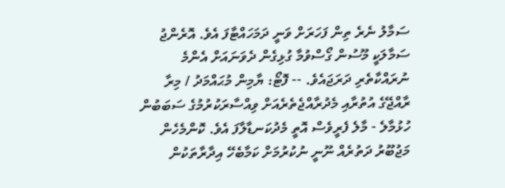ސަމާލު ނެރެ ތިން ފަހަރަށް ވަނީ ދަމަހައްޓާފަ އެވެ. އޮރެންޖު ސަމާލަކީ މޫސުން ގޯސްވުމާ ގުޅިގެން ދެވަނައަށް އެންމެ ނުރައްކާތެރި ދަރަޖައެވެ. -- ފޮޓޯ: ޔާމިން މުޙައްމަދު / މިރާ
ރާއްޖޭގެ އުތުރާއި މެދުރާއްޖެތެރެއަށް ވިއްސާރަކުރުމުގެ ސަބަބުން ހުޅުމާލެ - މާލެ ފެރީވެސް އޮތީ މެދުކަނޑާލާފަ އެވެ. ކޮންމެހެން މަޖުބޫރު ދަތުރެއް ނޫނީ ނުކުރުމަށް ކަމާބެހޭ އިދާރާތަކުން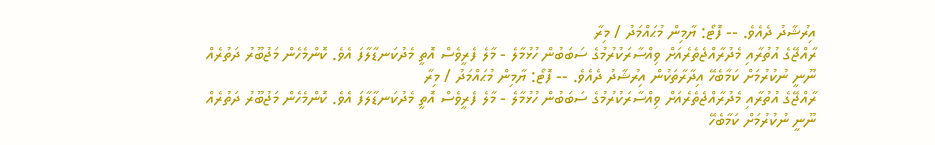އިރުޝާދު ދެއެވެ. -- ފޮޓޯ: ޔާމިން މުޙައްމަދު / މިރާ
ރާއްޖޭގެ އުތުރާއި މެދުރާއްޖެތެރެއަށް ވިއްސާރަކުރުމުގެ ސަބަބުން ހުޅުމާލެ - މާލެ ފެރީވެސް އޮތީ މެދުކަނޑާލާފަ އެވެ. ކޮންމެހެން މަޖުބޫރު ދަތުރެއް ނޫނީ ނުކުރުމަށް ކަމާބެހޭ އިދާރާތަކުން އިރުޝާދު ދެއެވެ. -- ފޮޓޯ: ޔާމިން މުޙައްމަދު / މިރާ
ރާއްޖޭގެ އުތުރާއި މެދުރާއްޖެތެރެއަށް ވިއްސާރަކުރުމުގެ ސަބަބުން ހުޅުމާލެ - މާލެ ފެރީވެސް އޮތީ މެދުކަނޑާލާފަ އެވެ. ކޮންމެހެން މަޖުބޫރު ދަތުރެއް ނޫނީ ނުކުރުމަށް ކަމާބެހޭ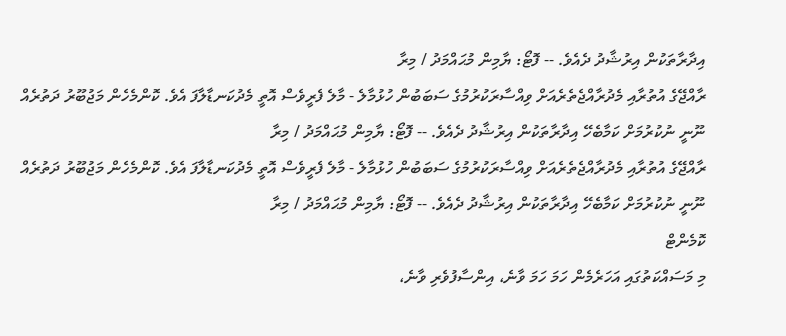އިދާރާތަކުން އިރުޝާދު ދެއެވެ. -- ފޮޓޯ: ޔާމިން މުޙައްމަދު / މިރާ
ރާއްޖޭގެ އުތުރާއި މެދުރާއްޖެތެރެއަށް ވިއްސާރަކުރުމުގެ ސަބަބުން ހުޅުމާލެ - މާލެ ފެރީވެސް އޮތީ މެދުކަނޑާލާފަ އެވެ. ކޮންމެހެން މަޖުބޫރު ދަތުރެއް ނޫނީ ނުކުރުމަށް ކަމާބެހޭ އިދާރާތަކުން އިރުޝާދު ދެއެވެ. -- ފޮޓޯ: ޔާމިން މުޙައްމަދު / މިރާ
ރާއްޖޭގެ އުތުރާއި މެދުރާއްޖެތެރެއަށް ވިއްސާރަކުރުމުގެ ސަބަބުން ހުޅުމާލެ - މާލެ ފެރީވެސް އޮތީ މެދުކަނޑާލާފަ އެވެ. ކޮންމެހެން މަޖުބޫރު ދަތުރެއް ނޫނީ ނުކުރުމަށް ކަމާބެހޭ އިދާރާތަކުން އިރުޝާދު ދެއެވެ. -- ފޮޓޯ: ޔާމިން މުޙައްމަދު / މިރާ
ކޮމެންޓް
މި މަސައްކަތުގައި އަހަރެމެން ހަމަ ހަމަ ވާނެ، އިންސާފުވެރި ވާނެ،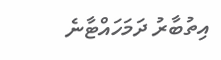އިތުބާރު ދަމަހައްޓާނެ